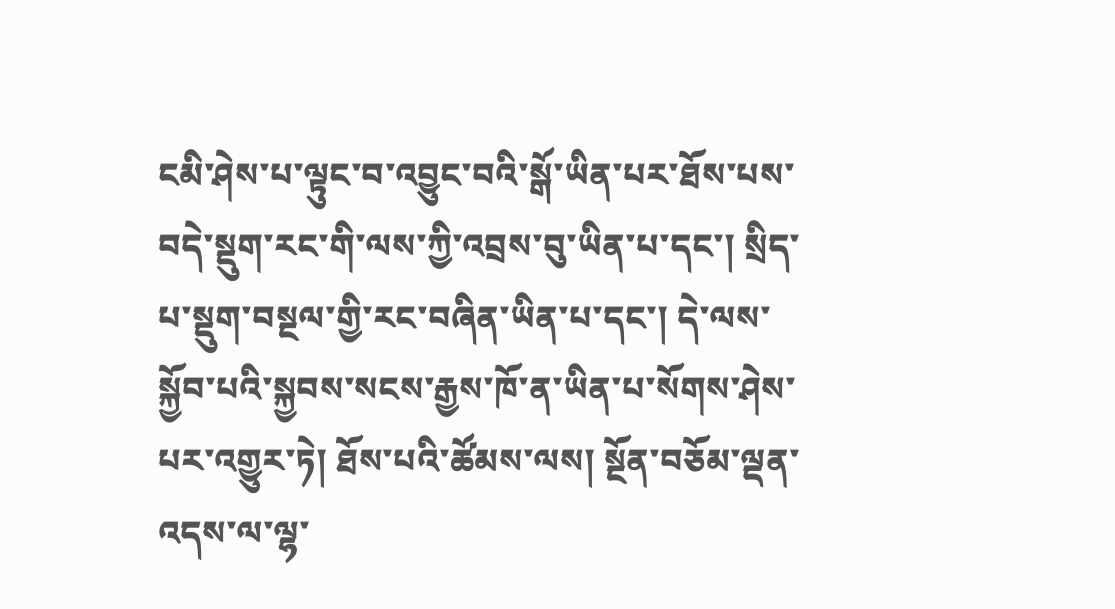ངམི་ཤེས་པ་ལྟུང་བ་འབྱུང་བའི་སྒོ་ཡིན་པར་ཐོས་པས་བདེ་སྡུག་རང་གི་ལས་ཀྱི་འབྲས་བུ་ཡིན་པ་དང་། སྲིད་པ་སྡུག་བསྔལ་གྱི་རང་བཞིན་ཡིན་པ་དང་། དེ་ལས་སྐྱོབ་པའི་སྐྱབས་སངས་རྒྱས་ཁོ་ན་ཡིན་པ་སོགས་ཤེས་པར་འགྱུར་ཏེ། ཐོས་པའི་ཚོམས་ལས། སྔོན་བཅོམ་ལྡན་འདས་ལ་ལྷ་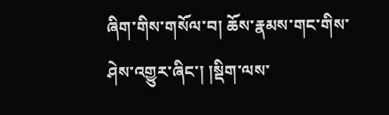ཞིག་གིས་གསོལ་བ། ཆོས་རྣམས་གང་གིས་ཤེས་འགྱུར་ཞིང་། །སྡིག་ལས་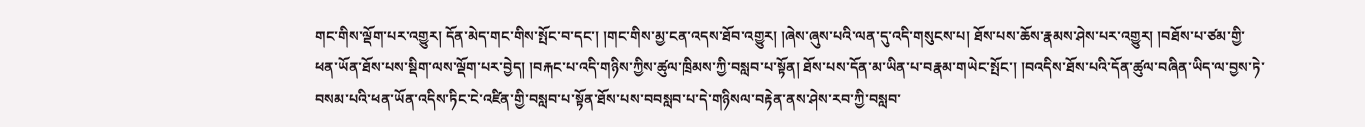གང་གིས་ལྡོག་པར་འགྱུར། དོན་མེད་གང་གིས་སྤོང་བ་དང་། །གང་གིས་མྱ་ངན་འདས་ཐོབ་འགྱུར། །ཞེས་ཞུས་པའི་ལན་དུ་འདི་གསུངས་པ། ཐོས་པས་ཆོས་རྣམས་ཤེས་པར་འགྱུར། །བཐོས་པ་ཙམ་གྱི་ཕན་ཡོན་ཐོས་པས་སྡིག་ལས་ལྡོག་པར་བྱེད། །བརྐང་པ་འདི་གཉིས་ཀྱིས་ཚུལ་ཁྲིམས་ཀྱི་བསླབ་པ་སྟོན། ཐོས་པས་དོན་མ་ཡིན་པ་བརྣམ་གཡེང་སྤོང་། །བའདིས་ཐོས་པའི་དོན་ཚུལ་བཞིན་ཡིད་ལ་བྱས་ཏེ་བསམ་པའི་ཕན་ཡོན་འདིས་ཏིང་ངེ་འཛིན་གྱི་བསླབ་པ་སྟོན་ཐོས་པས་བབསླབ་པ་དེ་གཉིསལ་བརྟེན་ནས་ཤེས་རབ་ཀྱི་བསླབ་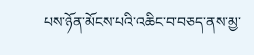པས་ཉོན་མོངས་པའི་འཆིང་བ་བཅད་ནས་མྱ་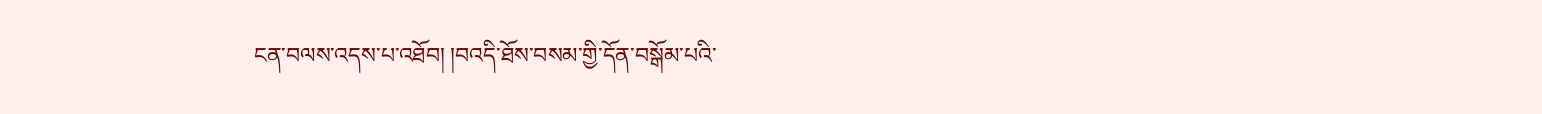ངན་བལས་འདས་པ་འཐོབ། །བའདི་ཐོས་བསམ་གྱི་དོན་བསྒོམ་པའི་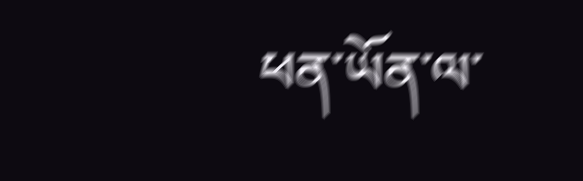ཕན་ཡོན་ལ་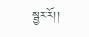སྦྱར་རོ།།